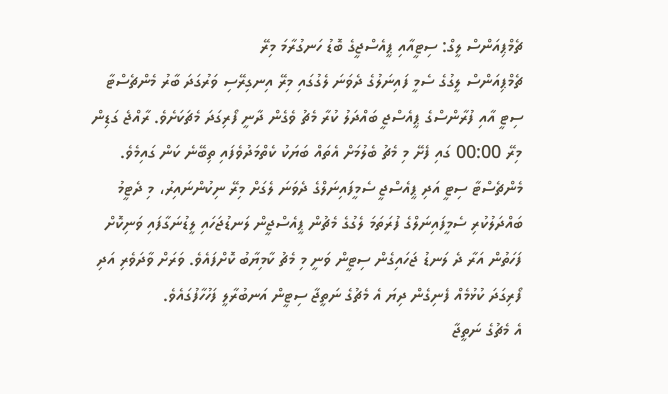ޗެމްޕިއަންސް ލީގް: ސިޓީއާއި ޕީއެސްޖީގެ ބޮޑު ހަނގުރާމަ މިރޭ
ޗެމްޕިއަންސް ލީގުގެ ސެމީ ފައިނަލުގެ ދެވަނަ ލެގުގައި މިރޭ އިނގިރޭސި ވަރުގަދަ ބާރު މެންޗެސްޓާ ސިޓީ އާއި ފުރާންސްގެ ޕީއެސްޖީ ބައްދަލު ކުރާ މެޗު ވެގެން ދާނީ ފޯރިގަދަ މެޗަކަށެވެ. ރާއްޖެ ގަޑިން މިރޭ 00:00 ގައި ފެށޭ މި މެޗު ބެލުމަށް އެތައް ބަޔަކު ކެތްމަދުވެފައި ތިބޭނެ ކަން ގައިމެވެ.
މެންޗެސްޓާ ސިޓީ އަދި ޕީއެސްޖީ ސެމީފައިނަލްގެ ދެވަނަ ލެގަށް މިރޭ ނިކުންނައިރު، މި ދެޓީމު ބައްދަލުކުރި ސެމީފައިނަލްގެ ފުރަތަމަ ލެގުގެ މެޗުން ޕީއެސްޖީން ލަނޑުޖަހައި ލީޑުނަގާފައި ވަނިކޮށް ފަހަތުން އަރާ ދެ ލަނޑު ޖަހައިގެން ސިޓީން ވަނީ މި މެޗު ކާމިޔާބު ކޮށްފައެވެ. ވަރަށް ވާދަވެރި އަދި ފޯރިގަދަ ކުޅުމެއް ފެނިގެން ދިޔަ އެ މެޗުގެ ނަތީޖާ ސިޓީން އަނބުރާލީ ފަހުހާފުގައެވެ.
އެ މެޗުގެ ނަތީޖާ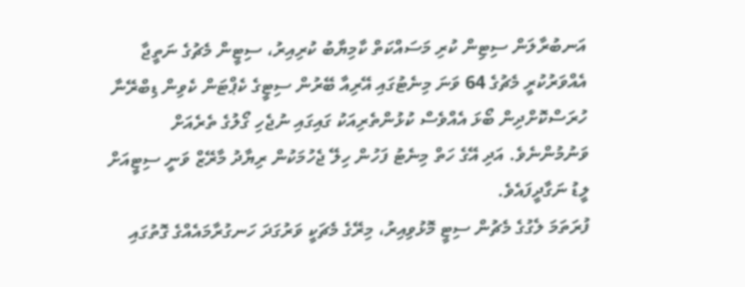އަނބުރާލަން ސިޓިން ކުރި މަސައްކަތް ކާމިޔާބު ކުރިއިރު، ސިޓީން މެޗުގެ ނަތީޖާ އެއްވަރުކުރީ މެޗުގެ 64 ވަނަ މިނެޓުގައި އޭރިއާ ބޭރުން ސިޓީގެ ކެޕްޓަން ކެވިން ޑިބްރޭނާ ހުރަސްކޮށްދިން ބޯޅަ އެއްވެސް ކުޅުންތެރިއަކު ގައިގައި ނުޖެހި ގޯލުގެ ތެރެއަށް ވަނުމުންނެވެ. އަދި އޭގެ ހަތް މިނެޓު ފަހުން ހިލޭ ޖެހުމަކުން ރިޔާދު މާރޭޒް ވަނީ ސިޓީއަށް ލީޑު ނަގާދީފައެވެ.
ފުރަތަމަ ލެގުގެ މެޗުން ސިޓީ މޮޅުވިއިރު، މިރޭގެ މެޗަކީ ވަރުގަދަ ހަނގުރާމައެއްގެ ގޮތުގައި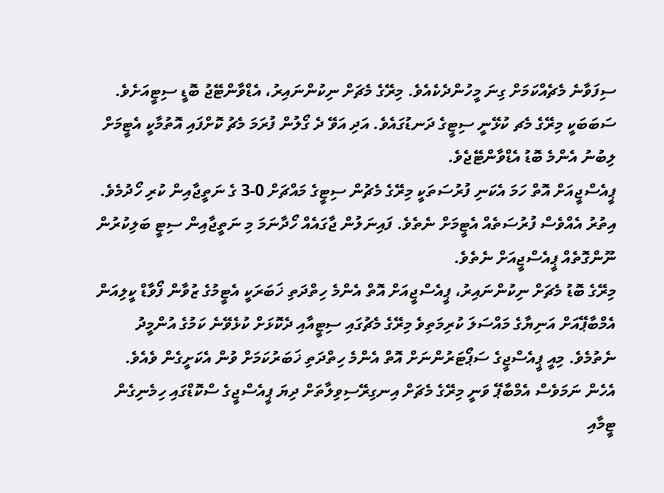ސިފަވާނެ މެޗެއްކަމަށް ގިނަ މީހުންދެކެއެވެ. މިރޭގެ މެޗަށް ނިކުންނައިރު، އެޑްވާންޓޭޖު ބޮޑީ ސިޓީއަށެވެ. ސަބަބަކީ މިރޭގެ މެޗ ކުޅޭނީ ސިޓީގެ ދަނޑުގައެވެ. އަދި އަވޭ ދެ ގޯލުން ފުރަމަ މެޗު ކޮށްފައި އޮތުމާކީ އެޓީމަށް ލިބުނު އެންމެ ބޮޑު އެޑްވާންޓޭޖެވެ.
ޕީއެސްޖީއަށް އޮތް ހަމަ އެކަނި ފުރުސަތަކީ މިރޭގެ މެޗުން ސިޓީގެ މައްޗަށް 0-3 ގެ ނަތީޖާއިން ކުރި ހޯދުމެވެ. އިތުރު އެއްވެސް ފުރުސަތެއް އެޓީމަށް ނެތެވެ. ފައިނަލުން ޖާގައެއް ހޯދާނަމަ މި ނަތީޖާއިން ސިޓީ ބަލިކުރުން ނޫންގޮތެއް ޕީއެސްޖީއަށް ނެތެވެ.
މިރޭގެ ބޮޑު މެޗަށް ނިކުންނައިރު، ޕީއެސްޖީއަށް އޮތް އެންމެ ހިތްދަތި ޚަބަރަކީ އެޓީމުގެ ޒުވާން ފޯވާޑް ކީލިއަން އެމްބާޕޭއަށް އަނިޔާގެ މައްސަލަ ކުރިމަތިވެ މިރޭގެ މެޗުގައި ސިޓީއާއި ދެކޮޅަށް ކުޅެވޭނެ ކަމުގެ އުންމީދު ނެތުމެވެ. މިއީ ޕީއެސްޖީގެ ސަޕޯޓަރުންނަށް އޮތް އެންމެ ހިތްދަތި ޚަބަރުކަމަށް ވުން އެކަށީގެން ވެއެވެ. އެހެން ނަމަވެސް އެމްބާޕޭ ވަނީ މިރޭގެ މެޗަށް އިނގިރޭސިވިލާތަށް ދިޔަ ޕީއެސްޖީގެ ސްކޮޑްގައި ހިމެނިގެން ޓީމާއި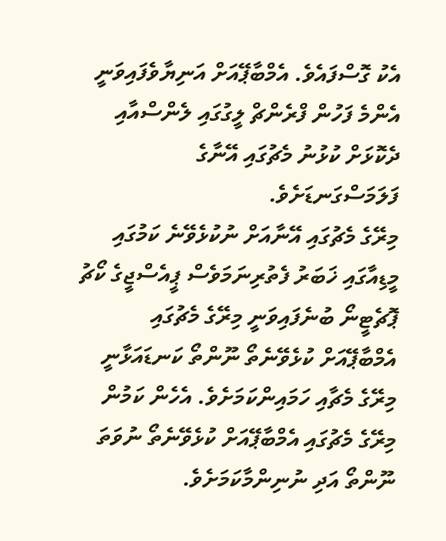އެކު ގޮސްފައެވެ. އެމްބާޕޭއަށް އަނިޔާވެފައިވަނީ އެންމެ ފަހުން ފްރެންޗް ލީގުގައި ލެންސްއާއި ދެކޮޅަށް ކުޅުނު މެޗުގައި އޭނާގެ ފަލަމަސްގަނޑަށެވެ.
މިރޭގެ މެޗުގައި އޭނާއަށް ނުކުޅެވޭނެ ކަމުގައި މީޑިއާގައި ޚަބަރު ފެތުރިނަމަވެސް ޕީއެސްޖީގެ ކޯޗު ޕޮޗެޓީނޯ ބުނެފައިވަނީ މިރޭގެ މެޗުގައި އެމްބާޕޭއަށް ކުޅެވޭނެތޯ ނޫންތޯ ކަނޑައަޅާނީ މިރޭގެ މެޗާއި ހަމައިންކަމަށެވެ. އެހެން ކަމުން މިރޭގެ މެޗުގައި އެމްބާޕޭއަށް ކުޅެވޭނެތޯ ނުވަތަ ނޫންތޯ އަދި ނުނިންމާކަމަށެވެ.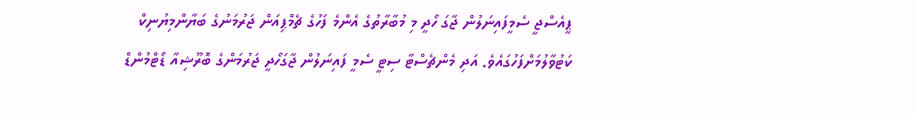ޕީއެސްޖީ ސެމީފައިނަލުން ޖާގަ ހޯދީ މި މުބާރާތުގެ އެންމެ ފަހުގެ ޗެމްޕިއަން ޖަރުމަނުގެ ބަޔާންމިޔުނިކް ކަޓުވާލުމަށްފަހުގައެވެ. އަދި މެންޗެސްޓާ ސިޓީ ސެމީ ފައިނަލުން ޖާގަހޯދީ ޖަރުމަންގެ ބޮރޫޝިއާ ޑޯޓްމުންޑް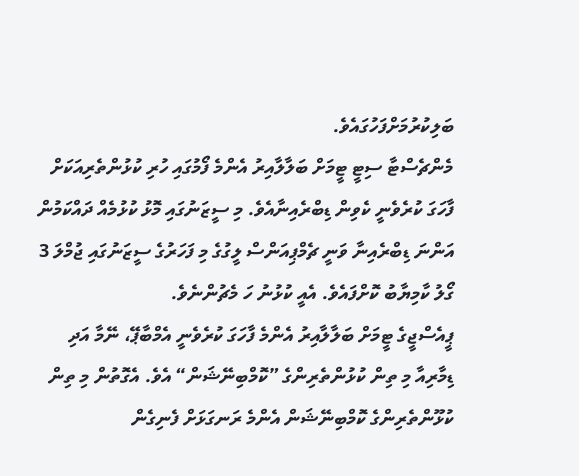ބަލިކުރުމަށްފަހުގައެވެ.
މެންޗެސްޓާ ސިޓީ ޓީމަށް ބަލާލާއިރު އެންމެ ފޯމުގައި ހުރި ކުޅުންތެރިއަކަށް ފާހަގަ ކުރެވެނީ ކެވިން ޑިބްރެއިނާއެވެ. މި ސީޒަނުގައި މޮޅު ކުޅުމެއް ދައްކަމުން އަންނަ ޑިބްރެއިނާ ވަނީ ޗެމްޕިއަންސް ލީގުގެ މި ފަހަރުގެ ސީޒަނުގައި ޖުމްލަ 3 ގޯލު ކާމިޔާބު ކޮށްފައެވެ. އެއީ ކުޅުނު ހަ މެޗުންނެވެ.
ޕީއެސްޖީގެ ޓީމަށް ބަލާލާއިރު އެންމެ ފާހަގަ ކުރެވެނީ އެމްބާޕޭ، ނޭމާ އަދި ޑިމާރިއާ މި ތިން ކުޅުންތެރިންގެ ”ކޮމްބިނޭޝަން“ އެވެ. އެގޮތުން މި ތިން ކުޅޫންތެރިންގެ ކޮމްބިނޭޝަން އެންމެ ރަނގަޅަށް ފެނިގެން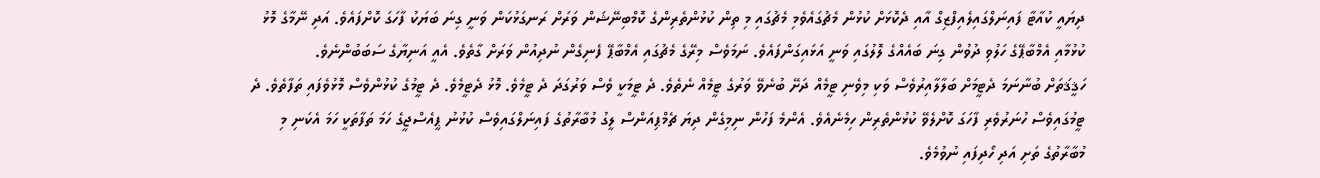ދިޔައީ ކުއާޓާ ފައިނަލްގައިލެއިފްޒިގް އާއި ދެކޮޅަށް ކުޅުން މެޗުގައެވެމި މެޗުގައި މި ތިން ކުޅުންތެރިންގެ ކޮމްބިނޭޝަން ވަރަށް ރަނގަޅުކަން ވަނީ ގިނަ ބަޔަކު ފާހަގަ ކޮށްފައެވެ. އަދި ނޭމާގެ މޮޅު ކުޅުމާއި އެމްބާޕޭގެ ހަލުވި ދުވުން ގިނަ ބައެއްގެ ލޮލުގައި ވަނީ އަޅައިގަންފައެވެ. ނަމަވެސް މިރޭގެ މެޗުގައި އެމްބާޕޭ ފެނިގެން ނުދިއުން ވަރަށް ގާތެވެ. އެއީ އަނިޔާގެ ސަބަބުންނެވެ.
ހަޤީޤަތަށް ބުނާނަމަ ދެޓީމަށް ބަލާލާއިރުވެސް ވަކި މިވެނި ޓީމެއް ދަށޭ ބުނެވޭ ވަރުގެ ޓީމެއް ނެތެވެ. ދެ ޓީމަކީ ވެސް ވަރުގަދަ ދެ ޓީމެވެ. މޮޅު ދެޓީމެވެ. ދެ ޓީމުގެ ކުޅުންވެސް މޮޅުވެފައި ތަފާތެވެ. ދެ ޓީމުގައިވެސް ހުނަރުވެރި ފާހަގަ ކޮށްލެވޭ ކުޅުންތެރިން ހިމެނެއެވެ. އެންމެ ފަހުން ނިމިގެން ދިޔަ ޗެމްޕިއަންސް ލީގު މުބާރާތުގެ ފައިނަލްގައިވެސް ކުޅުނު ޕީއެސްޖީގެ ހަމަ ތަފާތަކީ ހަމަ އެކަނި މި މުބާރާތުގެ ތަށި އަދި ހޯދިފައި ނުވުމެވެ.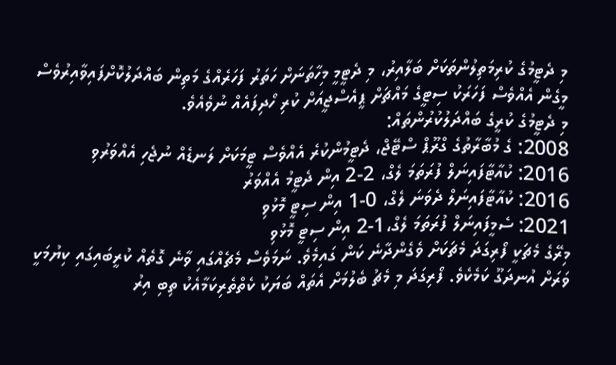މި ދެޓީމުގެ ކުރިމަތިލުންތަކަށް ބަލާއިރު، މި ދެޓީމީ މިހާތަނަށް ހަތަރު ފަހަރެއްގެ މަތިން ބައްދަލުކޮށްފައިވާއިރުވެސް މީގެން އެއްވެސް ފަހަރަކު ސިޓީގެ މައްޗަށް ޕީއެސްޖީއަށް ކުރި ހޯދިފައެއް ނުވެއެވެ.
މި ދެޓީމުގެ ކުރީގެ ބައްދަލުކުރުންތައް:
2008: ގެ މުބާރާތުގެ ގްރޫޕް ސްޓޭޖް، ދެޓީމުންކުރެ އެއްވެސް ޓީމަކަށް ލަނޑެއް ނުޖެހި އެއްވަރުވި
2016: ކުއާޓާފައިނަލް ފުރަތަމަ ލެގް، 2-2 އިން ދެޓީމު އެއްވަރު
2016: ކުއާޓާފައިނަލް ދެވަނަ ލެގް، 0-1 އިން ސިޓީ މޮޅުވި
2021: ސެމީފައިނަލް ފުރަތަމަ ލެގް،1-2 އިން ސިޓީ މޮޅުވި
މިރޭގެ މެޗަކީ ފޯރިގަދަ މެޗަކަށް ވެގެންދާނެ ކަން ގައިމެވެ. ނަމަވެސް މެޗެއްގައި ވާނެ ގޮތެއް ކުރީބައިގައި ކިޔުމަކީ ވަރަށް އުނދަގޫ ކަމެކެވެ. ފޯރިގަދަ މި މެޗު ބެލުމަށް އެތައް ބަޔަކު ކެތްތެރިކަމާއެކު ތިބި އިރު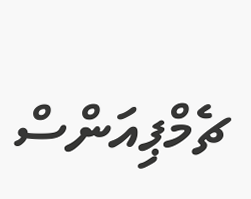ޗެމްޕިއަންސް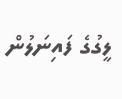ލީގުގެ ފައިނަލުން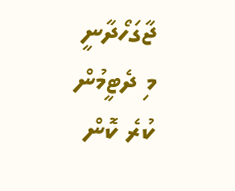ޖާގަހޯދާނީ މި ދެޓީމުން ކުރެ ކޮން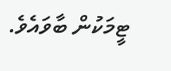ޓީމަކުން ބާވައެވެ.